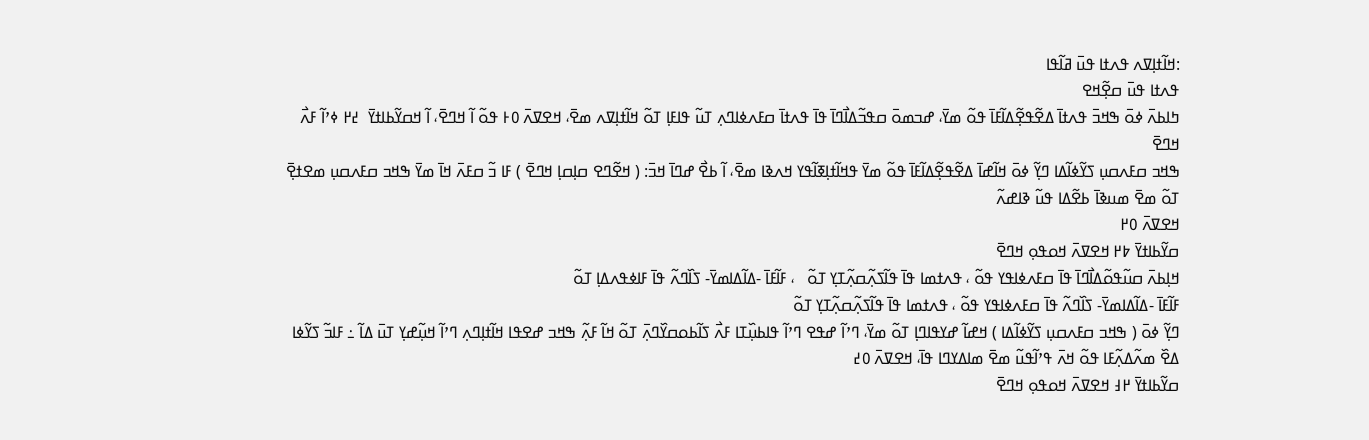:ߞߊ߬ߙߊ߲ߜߍ ߟߍߙߊ ߟߎ߫ ߥߊ߬ߟߊ
ߟߍߙߊ ߟߎ߫ ߛߐ߲߬ߞߐ
ߤߊߕߍ߫ ߦߋ߫ ߒߞߏ߫ ߟߍߙߊ߫ ߡߐ߬ߟߐ߲߬ߡߊ߬ߓߊ߫ ߟߋ߬ ߘߌ߫، ߝߏߘߋ߫ ߛߟߏ߬ߡߊ߯ߣߊ߫ ߟߊ߫ ߟߍߙߊ߫ ߛߓߍߦߊߣߍ߲ ߠߎ߬ ߟߊߓߊ߲ ߠߋ߬ ߞߊ߬ߙߊ߲ߜߍ ߘߐ߫، ߞߐߜߍ߫ ߀߅ ߟߋ߬ ߊ߬ ߞߣߐ߫، ߊ߬ ߞߛߌ߬ߕߊߙߌ߫  ߄߂ ߦߴߊ߬ ߓߍ߯ ߞߣߐ߫
ߒߞߏ ߛߓߍߛߎ߲ ߖߌ߬ߦߊ߬ߡߊ ߣߌ߲߬ ߦߋ߫ ߞߊ߬ߝߊ߫ ߡߐ߬ߟߐ߲߬ߡߊ߬ߓߊ߫ ߟߋ߬ ߘߌ߫ ߟߞߊ߬ߙߊ߲ߧߊ߬ߟߌ ߞߍߢߊ ߘߐ߫، ߊ߬ ߕߐ߯ ߝߣߊ߫ ߞߏ߫: ( ߞߐ߬ߣߐ ߛߊ߲ߛߊ߲ ߞߣߐ߫ ) ߓߊ ߏ߬ ߛߓߍ߫ ߞߊ߫ ߘߌ߫ ߒߞߏ ߛߓߍߛߎ߲ ߘߐߙߐ߲߫ ߠߋ߬ ߘߐ߫ ߘߎߢߊ߫ ߕߐ߬ߡߊ ߟߎ߬ ߢߊߝߍ߬
ߞߐߜߍ߫ ߀߂
ߛߌ߬ߕߊߙߌ߫ ߈߂ ߞߐߜߍ߫ ߞߋߟߋ߲ ߞߣߐ߫
ߞߊ߲ߕߍ߫ ߛߎ߬ߟߋ߬ߡߊ߯ߣߊ߫ ߟߊ߫ ߛߓߍߦߊߟߌ ߟߋ߬ ، ߟߍߙߘߊ ߟߊ߫ ߟߊ߬ߖߍ߲߬ߛߍ߲߬ߠߌ߲ ߠߋ߬   ، ߓߊ߬ߓߊ߫ -ߡߊ߬ߡߊߘߌ߫- ߖߊ߰ߣߍ߬ ߟߊ߫ ߓߊߦߟߍߡߊ߲ ߠߋ߬
ߓߊ߬ߓߊ߫ -ߡߊ߬ߡߊߘߌ߫- ߖߊ߰ߣߍ߬ ߟߊ߫ ߛߓߍߦߊߟߌ ߟߋ߬ ، ߟߍߙߘߊ ߟߊ߫ ߟߊ߬ߖߍ߲߬ߛߍ߲߬ߠߌ߲ ߠߋ߬
ߣߌ߲߬ ߦߋ߫ ( ߒߞߏ ߛߓߍߛߎ߲ ߖߌ߬ߦߊ߬ߡߊ ) ߞߝߊ߬ ߝߌߟߊߣߊ߲ ߠߋ߬ ߘߌ߫، ߣߴߊ߬ ߝߟߐ ߣߴߊ߬ ߟߊߕߎ߲߰ߠߊ ߓߍ߯ ߖߊ߬ߕߋߛߌ߰ߣߍ߲߫ ߠߋ߬ ߞߊ߬ ߓߍ߲߬ ߒߞߏ ߝߐߟߊ ߞߊ߬ߙߊ߲ߣߍ߲ ߣߴߊ߬ ߞߎ߲߬ߝߌ߲ ߠߎ߫ ߡߊ߬ ߸ ߓߊߏ߬ ߖߌ߬ߦߊ ߡߐ߰ ߘߍ߬ߡߍ߲߬ߓߊ ߟߋ߬ ߞߍ߫ ߟߴߊ߬ߟߎ߬ ߘߐ߫ ߘߊߡߌߣߊ ߟߊ߫، ߞߐߜߍ߫ ߀߄
ߛߌ߬ߕߊߙߌ߫ ߂߃ ߞߐߜߍ߫ ߞߋߟߋ߲ ߞߣߐ߫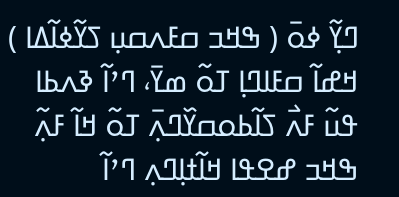ߣߌ߲߬ ߦߋ߫ ( ߒߞߏ ߛߓߍߛߎ߲ ߖߌ߬ߦߊ߬ߡߊ ) ߞߝߊ߬ ߛߓߊߣߊ߲ ߠߋ߬ ߘߌ߫، ߣߴߊ߬ ߢߍߕߊ ߟߎ߬ ߓߍ߯ ߖߊ߬ߕߋߛߌ߰ߣߍ߲߫ ߠߋ߬ ߞߊ߬ ߓߍ߲߬ ߒߞߏ ߝߐߟߊ ߞߊ߬ߙߊ߲ߣߍ߲ ߣߴߊ߬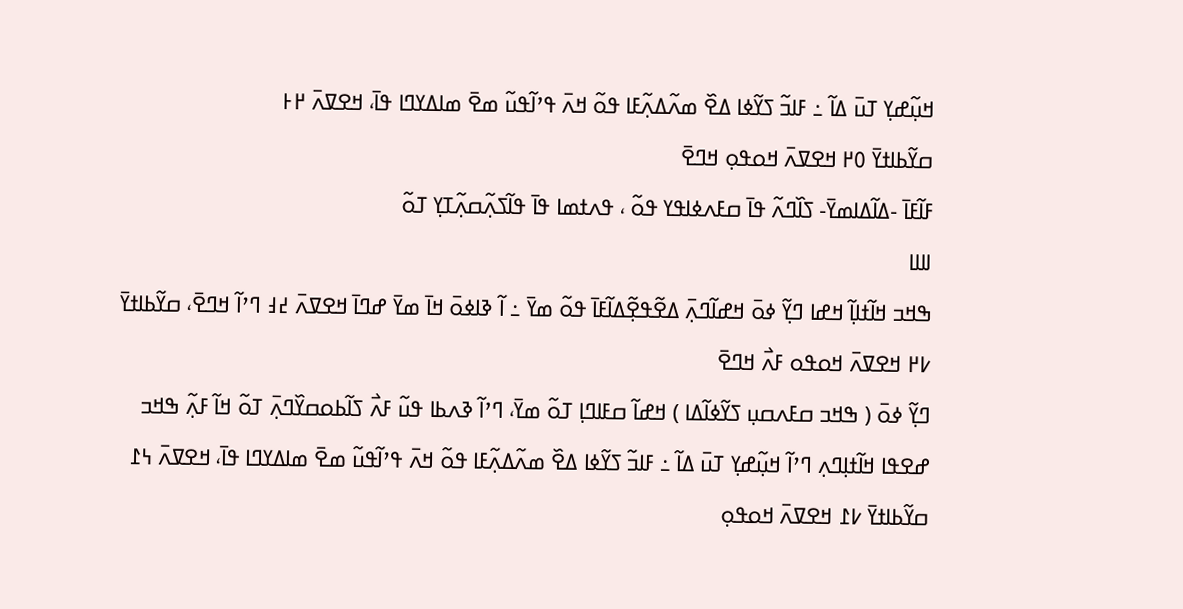ߞߎ߲߬ߝߌ߲ ߠߎ߫ ߡߊ߬ ߸ ߓߊߏ߬ ߖߌ߬ߦߊ ߡߐ߰ ߘߍ߬ߡߍ߲߬ߓߊ ߟߋ߬ ߞߍ߫ ߟߴߊ߬ߟߎ߬ ߘߐ߫ ߘߊߡߌߣߊ ߟߊ߫، ߞߐߜߍ߫ ߂߅
ߛߌ߬ߕߊߙߌ߫ ߀߂ ߞߐߜߍ߫ ߞߋߟߋ߲ ߞߣߐ߫
ߓߊ߬ߓߊ߫ -ߡߊ߬ߡߊߘߌ߫- ߖߊ߰ߣߍ߬ ߟߊ߫ ߛߓߍߦߊߟߌ ߟߋ߬ ، ߟߍߙߘߊ ߟߊ߫ ߟߊ߬ߖߍ߲߬ߛߍ߲߬ߠߌ߲ ߠߋ߬
ߊߊߊߊ
ߒߞߏ ߞߊ߬ߙߊߊ߲߬ ߞߝߊ ߣߌ߲߬ ߦߋ߫ ߞߝߊ߬ߣߍ߲߫ ߡߐ߬ߟߐ߲߬ߡߊ߬ߓߊ߫ ߟߋ߬ ߘߌ߫ ߸ ߊ߬ ߢߊߦߋ߫ ߞߊ߫ ߘߌ߫ ߝߣߊ߫ ߞߐߜߍ߫ ߄߃ ߣߴߊ߬ ߞߣߐ߫، ߛߌ߬ߕߊߙߌ߫ ߇߂ ߞߐߜߍ߫ ߞߋߟߋ ߓߍ߯ ߞߣߐ߫
ߣߌ߲߬ ߦߋ߫ ( ߒߞߏ ߛߓߍߛߎ߲ ߖߌ߬ߦߊ߬ߡߊ ) ߞߝߊ߬ ߛߓߊߣߊ߲ ߠߋ߬ ߘߌ߫، ߣߴߊ߬ ߢߍߕߊ ߟߎ߬ ߓߍ߯ ߖߊ߬ߕߋߛߌ߰ߣߍ߲߫ ߠߋ߬ ߞߊ߬ ߓߍ߲߬ ߒߞߏ ߝߐߟߊ ߞߊ߬ߙߊ߲ߣߍ߲ ߣߴߊ߬ ߞߎ߲߬ߝߌ߲ ߠߎ߫ ߡߊ߬ ߸ ߓߊߏ߬ ߖߌ߬ߦߊ ߡߐ߰ ߘߍ߬ߡߍ߲߬ߓߊ ߟߋ߬ ߞߍ߫ ߟߴߊ߬ߟߎ߬ ߘߐ߫ ߘߊߡߌߣߊ ߟߊ߫، ߞߐߜߍ߫ ߆߁
ߛߌ߬ߕߊߙߌ߫ ߇߁ ߞߐߜߍ߫ ߞߋߟߋ߲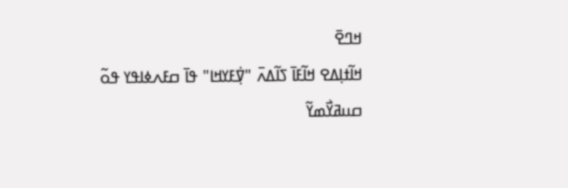ߞߣߐ߫
ߞߊ߬ߙߊ߲ߡߐ ߞߊ߬ߓߊ߫ ߖߊ߬ߡߍ߫ "ߜ߲߭ߓߌߞߊ" ߟߊ߫ ߛߓߍߦߊߟߌ ߟߋ߬ ߛߎߥߌ߯ߘߌ߬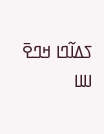ߖߡߊ߬ߣߊ ߞߣߐ߫
ߊߊߊߊ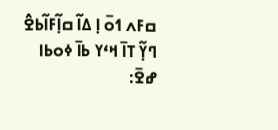ߛߓߍ ߗߋ߫ ߊ߲ ߡߊ߬ ߛߊ߲߬ߓߊ߬ߕߐ߮ ߣߌ߲߬ ߠߊ߫ ߞߵߌ ߕߊ߫ ߦߋߕߊ ߝߐ߫: